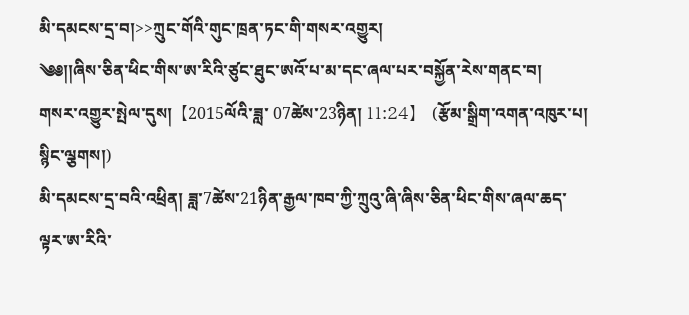མི་དམངས་དྲ་བ།>>ཀྲུང་གོའི་གུང་ཁྲན་ཏང་གི་གསར་འགྱུར།
༄༅།།ཞིས་ཅིན་ཕིང་གིས་ཨ་རིའི་ཙུང་ཐུང་ཨའོ་པ་མ་དང་ཞལ་པར་བསྐྱོན་རེས་གནང་བ།
གསར་འགྱུར་སྤེལ་དུས།  【2015ལོའི་ཟླ་ 07ཚེས་23ཉིན། 11:24】   (རྩོམ་སྒྲིག་འགན་འཁུར་པ། སྙིང་ལྕགས།)
མི་དམངས་དྲ་བའི་འཕྲིན། ཟླ་7ཚེས་21ཉིན་རྒྱལ་ཁབ་ཀྱི་ཀྲུའུ་ཞི་ཞིས་ཅིན་ཕིང་གིས་ཞལ་ཆད་ལྟར་ཨ་རིའི་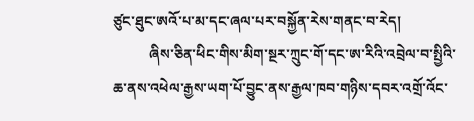ཙུང་ཐུང་ཨའོ་པ་མ་དང་ཞལ་པར་བསྐྱོན་རེས་གནང་བ་རེད།
          ཞིས་ཅིན་ཕིང་གིས་མིག་སྔར་ཀྲུང་གོ་དང་ཨ་རིའི་འབྲེལ་བ་སྤྱིའི་ཆ་ནས་འཕེལ་རྒྱས་ཡག་པོ་བྱུང་ནས་རྒྱལ་ཁབ་གཉིས་དབར་འགྲོ་འོང་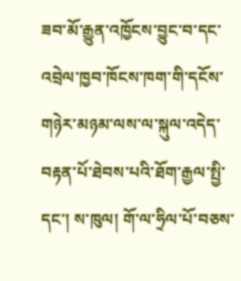ཟབ་མོ་རྒྱུན་འཁྱོངས་བྱུང་བ་དང་འབྲེལ་ཁྱབ་ཁོངས་ཁག་གི་དངོས་གཉེར་མཉམ་ལས་ལ་སྐུལ་འདེད་བརྟན་པོ་ཐེབས་པའི་ཐོག་རྒྱལ་སྤྱི་དང་། ས་ཁུལ། གོ་ལ་ཧྲིལ་པོ་བཅས་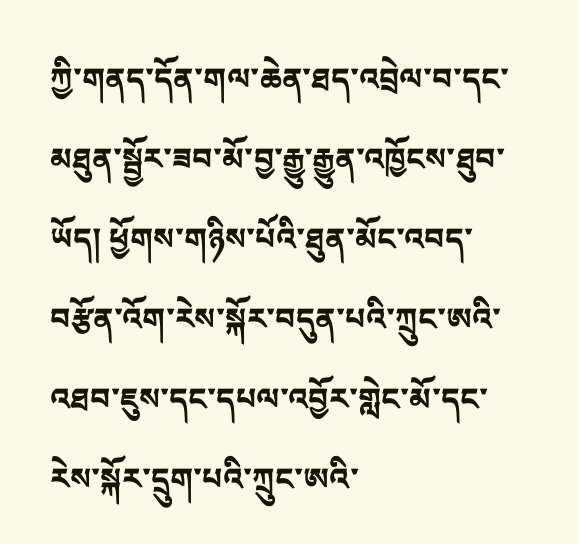ཀྱི་གནད་དོན་གལ་ཆེན་ཐད་འབྲེལ་བ་དང་མཐུན་སྦྱོར་ཟབ་མོ་བྱ་རྒྱུ་རྒྱུན་འཁྱོངས་ཐུབ་ཡོད། ཕྱོགས་གཉིས་པོའི་ཐུན་མོང་འབད་བརྩོན་འོག་རེས་སྐོར་བདུན་པའི་ཀྲུང་ཨའི་འཐབ་ཇུས་དང་དཔལ་འབྱོར་གླེང་མོ་དང་རེས་སྐོར་དྲུག་པའི་ཀྲུང་ཨའི་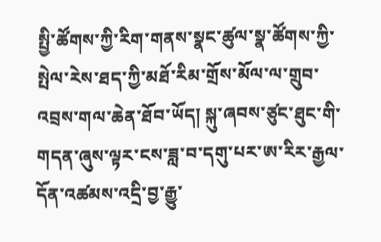སྤྱི་ཚོགས་ཀྱི་རིག་གནས་སྣང་ཚུལ་སྣ་ཚོགས་ཀྱི་སྤེལ་རེས་ཐད་ཀྱི་མཐོ་རིམ་གྲོས་མོལ་ལ་གྲུབ་འབྲས་གལ་ཆེན་ཐོབ་ཡོད། སྐུ་ཞབས་ཙུང་ཐུང་གི་གདན་ཞུས་ལྟར་ངས་ཟླ་བ་དགུ་པར་ཨ་རིར་རྒྱལ་དོན་འཚམས་འདྲི་བྱ་རྒྱུ་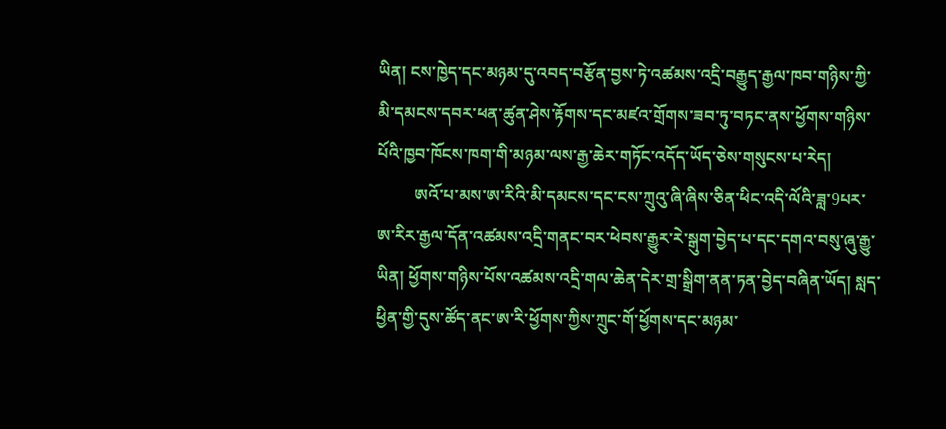ཡིན། ངས་ཁྱེད་དང་མཉམ་དུ་འབད་བརྩོན་བྱས་ཏེ་འཚམས་འདྲི་བརྒྱུད་རྒྱལ་ཁབ་གཉིས་ཀྱི་མི་དམངས་དབར་ཕན་ཚུན་ཤེས་རྟོགས་དང་མཛའ་གྲོགས་ཟབ་ཏུ་བཏང་ནས་ཕྱོགས་གཉིས་པོའི་ཁྱབ་ཁོངས་ཁག་གི་མཉམ་ལས་རྒྱ་ཆེར་གཏོང་འདོད་ཡོད་ཅེས་གསུངས་པ་རེད།
         ཨའོ་པ་མས་ཨ་རིའི་མི་དམངས་དང་ངས་ཀྲུའུ་ཞི་ཞིས་ཅིན་ཕིང་འདི་ལོའི་ཟླ་9པར་ཨ་རིར་རྒྱལ་དོན་འཚམས་འདྲི་གནང་བར་ཕེབས་རྒྱུར་རེ་སྒུག་བྱེད་པ་དང་དགའ་བསུ་ཞུ་རྒྱུ་ཡིན། ཕྱོགས་གཉིས་པོས་འཚམས་འདྲི་གལ་ཆེན་དེར་གྲ་སྒྲིག་ནན་ཏན་བྱེད་བཞིན་ཡོད། སླད་ཕྱིན་གྱི་དུས་ཚོད་ནང་ཨ་རི་ཕྱོགས་ཀྱིས་ཀྲུང་གོ་ཕྱོགས་དང་མཉམ་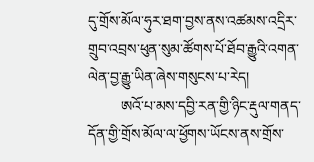དུ་གྲོས་མོལ་ཧུར་ཐག་བྱས་ནས་འཚམས་འདྲིར་གྲུབ་འབྲས་ཕུན་སུམ་ཚོགས་པོ་ཐོབ་རྒྱུའི་འགན་ལེན་བྱ་རྒྱུ་ཡིན་ཞེས་གསུངས་པ་རེད།
         ཨའོ་པ་མས་དབྱི་རན་གྱི་ཉིང་རྡུལ་གནད་དོན་གྱི་གྲོས་མོལ་ལ་ཕྱོགས་ཡོངས་ནས་གྲོས་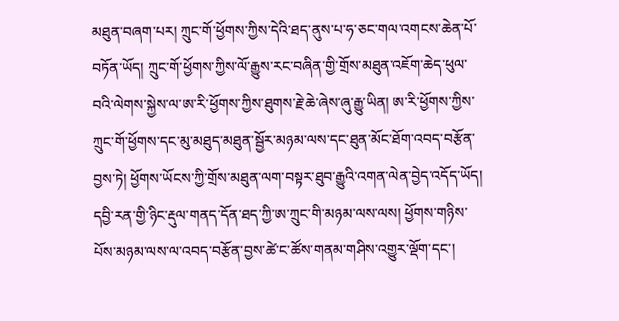མཐུན་བཞག་པར། ཀྲུང་གོ་ཕྱོགས་ཀྱིས་དེའི་ཐད་ནུས་པ་ཧ་ཅང་གལ་འགངས་ཆེན་པོ་བཏོན་ཡོད། ཀྲུང་གོ་ཕྱོགས་ཀྱིས་ལོ་རྒྱུས་རང་བཞིན་གྱི་གྲོས་མཐུན་འཇོག་ཆེད་ཕུལ་བའི་ལེགས་སྐྱེས་ལ་ཨ་རི་ཕྱོགས་ཀྱིས་ཐུགས་རྗེ་ཆེ་ཞེས་ཞུ་རྒྱུ་ཡིན། ཨ་རི་ཕྱོགས་ཀྱིས་ཀྲུང་གོ་ཕྱོགས་དང་མུ་མཐུད་མཐུན་སྦྱོར་མཉམ་ལས་དང་ཐུན་མོང་ཐོག་འབད་བརྩོན་བྱས་ཏེ། ཕྱོགས་ཡོངས་ཀྱི་གྲོས་མཐུན་ལག་བསྟར་ཐུབ་རྒྱུའི་འགན་ལེན་བྱེད་འདོད་ཡོད། དབྱི་རན་གྱི་ཉིང་རྡུལ་གནད་དོན་ཐད་ཀྱི་ཨ་ཀྲུང་གི་མཉམ་ལས་ལས། ཕྱོགས་གཉིས་པོས་མཉམ་ལས་ལ་འབད་བརྩོན་བྱས་ཚེ་ང་ཚོས་གནམ་གཤིས་འགྱུར་ལྡོག་དང་།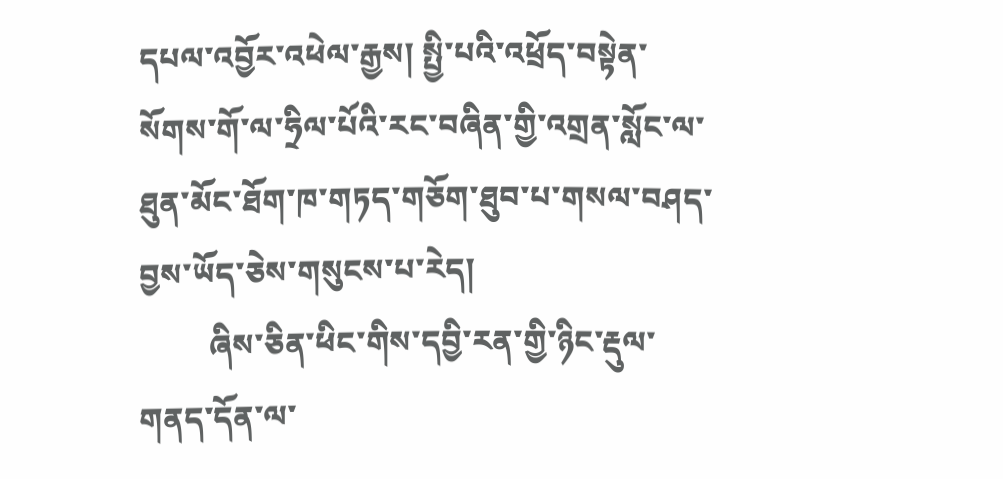དཔལ་འབྱོར་འཕེལ་རྒྱས། སྤྱི་པའི་འཕྲོད་བསྟེན་སོགས་གོ་ལ་ཧྲིལ་པོའི་རང་བཞིན་གྱི་འགྲན་སློང་ལ་ཐུན་མོང་ཐོག་ཁ་གཏད་གཅོག་ཐུབ་པ་གསལ་བཤད་བྱས་ཡོད་ཅེས་གསུངས་པ་རེད།
         ཞིས་ཅིན་ཕིང་གིས་དབྱི་རན་གྱི་ཉིང་རྡུལ་གནད་དོན་ལ་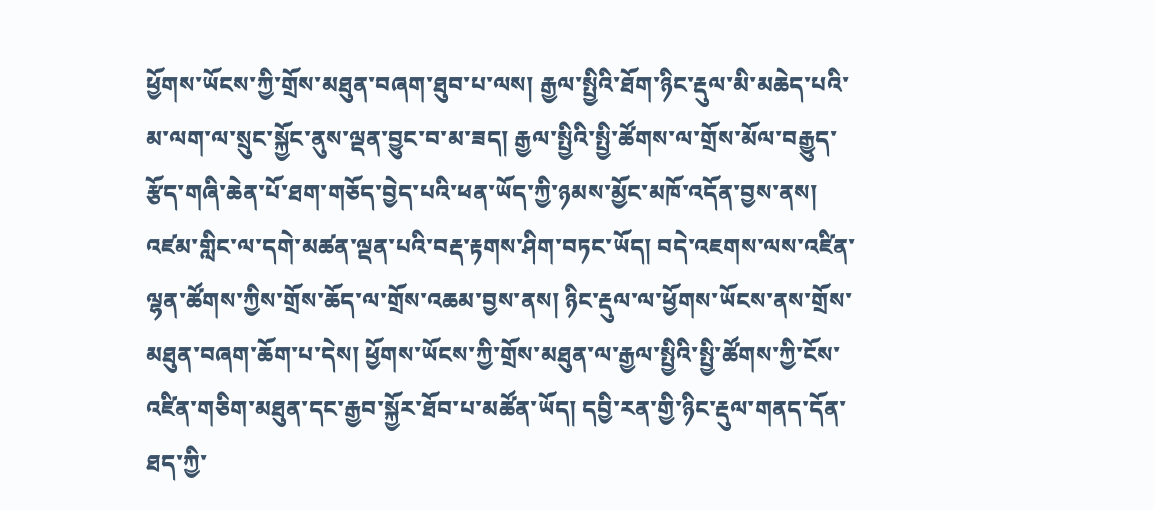ཕྱོགས་ཡོངས་ཀྱི་གྲོས་མཐུན་བཞག་ཐུབ་པ་ལས། རྒྱལ་སྤྱིའི་ཐོག་ཉིང་རྡུལ་མི་མཆེད་པའི་མ་ལག་ལ་སྲུང་སྐྱོང་ནུས་ལྡན་བྱུང་བ་མ་ཟད། རྒྱལ་སྤྱིའི་སྤྱི་ཚོགས་ལ་གྲོས་མོལ་བརྒྱུད་རྩོད་གཞི་ཆེན་པོ་ཐག་གཅོད་བྱེད་པའི་ཕན་ཡོད་ཀྱི་ཉམས་མྱོང་མཁོ་འདོན་བྱས་ནས། འཛམ་གླིང་ལ་དགེ་མཚན་ལྡན་པའི་བརྡ་རྟགས་ཤིག་བཏང་ཡོད། བདེ་འཇགས་ལས་འཛིན་ལྷན་ཚོགས་ཀྱིས་གྲོས་ཆོད་ལ་གྲོས་འཆམ་བྱས་ནས། ཉིང་རྡུལ་ལ་ཕྱོགས་ཡོངས་ནས་གྲོས་མཐུན་བཞག་ཆོག་པ་དེས། ཕྱོགས་ཡོངས་ཀྱི་གྲོས་མཐུན་ལ་རྒྱལ་སྤྱིའི་སྤྱི་ཚོགས་ཀྱི་ངོས་འཛིན་གཅིག་མཐུན་དང་རྒྱབ་སྐྱོར་ཐོབ་པ་མཚོན་ཡོད། དབྱི་རན་གྱི་ཉིང་རྡུལ་གནད་དོན་ཐད་ཀྱི་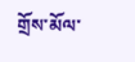གྲོས་མོལ་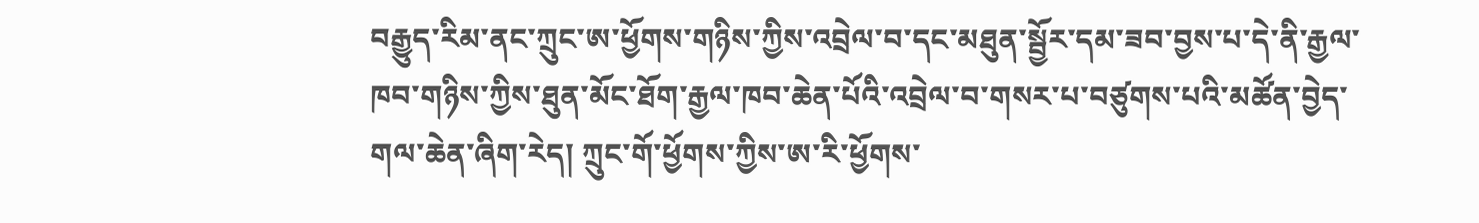བརྒྱུད་རིམ་ནང་ཀྲུང་ཨ་ཕྱོགས་གཉིས་ཀྱིས་འབྲེལ་བ་དང་མཐུན་སྦྱོར་དམ་ཟབ་བྱས་པ་དེ་ནི་རྒྱལ་ཁབ་གཉིས་ཀྱིས་ཐུན་མོང་ཐོག་རྒྱལ་ཁབ་ཆེན་པོའི་འབྲེལ་བ་གསར་པ་བཙུགས་པའི་མཚོན་བྱེད་གལ་ཆེན་ཞིག་རེད། ཀྲུང་གོ་ཕྱོགས་ཀྱིས་ཨ་རི་ཕྱོགས་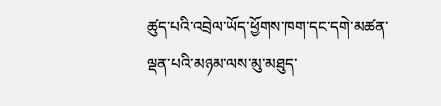ཚུད་པའི་འབྲེལ་ཡོད་ཕྱོགས་ཁག་དང་དགེ་མཚན་ལྡན་པའི་མཉམ་ལས་མུ་མཐུད་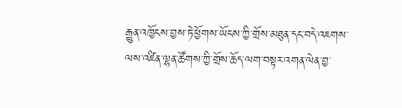རྒྱུན་འཁྱོངས་བྱས་ཏེ་ཕྱོགས་ཡོངས་ཀྱི་གྲོས་མཐུན་དང་བདེ་འཇགས་ལས་འཛིན་ལྷན་ཚོགས་ཀྱི་གྲོས་ཆོད་ལག་བསྟར་འགན་ལེན་བྱ་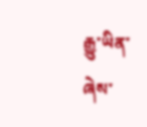རྒྱུ་ཡིན་ཞེས་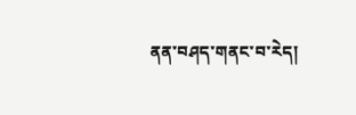ནན་བཤད་གནང་བ་རེད།